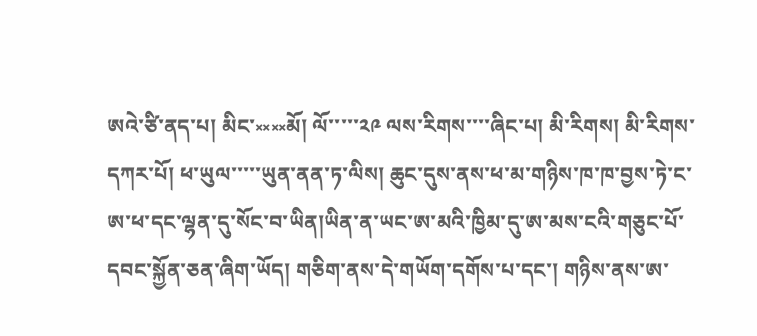ཨའེ་ཙི་ནད་པ། མིང་༞༞མོ། ལོ་་་་་༢༩ ལས་རིགས་་་་ཞིང་པ། མི་རིགས། མི་རིགས་དཀར་པོ། ཕ་ཡུལ་་་་་ཡུན་ནན་ཏ་ལིས། ཆུང་དུས་ནས་ཕ་མ་གཉིས་ཁ་ཁ་བྱས་ཏེ་ང་ཨ་ཕ་དང་ལྷན་དུ་སོང་བ་ཡིན།ཡིན་ན་ཡང་ཨ་མའི་ཁྱིམ་དུ་ཨ་མས་ངའི་གཅུང་པོ་དབང་སྐྱོན་ཅན་ཞིག་ཡོད། གཅིག་ནས་དེ་གཡོག་དགོས་པ་དང་། གཉིས་ནས་ཨ་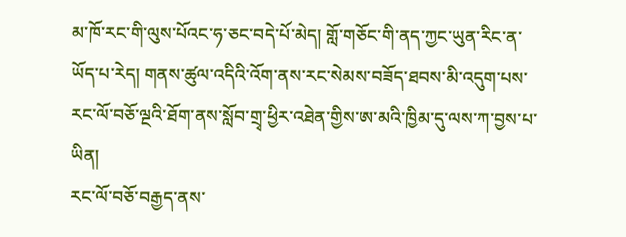མ་ཁོ་རང་གི་ལུས་པོའང་ཧ་ཅང་བདེ་པོ་མེད། གློ་གཅོང་གི་ནད་ཀྱང་ཡུན་རིང་ན་ཡོད་པ་རེད། གནས་ཚུལ་འདིའི་འོག་ནས་རང་སེམས་བཟོད་ཐབས་མི་འདུག་པས་རང་ལོ་བཅོ་ལྔའི་ཐོག་ནས་སློབ་གྲྭ་ཕྱིར་འཐེན་གྱིས་ཨ་མའི་ཁྱིམ་དུ་ལས་ཀ་བྱས་པ་ཡིན།
རང་ལོ་བཅོ་བརྒྱད་ནས་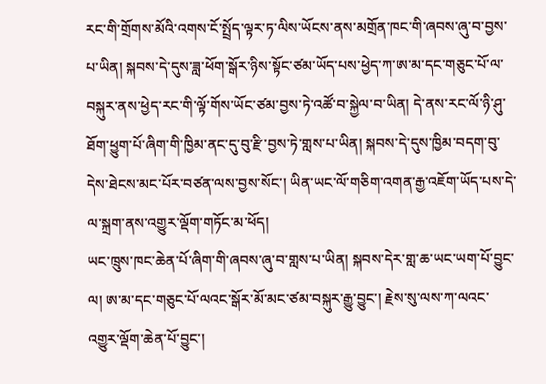རང་གི་གྲོགས་མོའི་འགས་ངོ་སྤྲོད་ལྟར་ཏ་ལིས་ཡོངས་ནས་མགྲོན་ཁང་གི་ཞབས་ཞུ་བ་བྱས་པ་ཡིན། སྐབས་དེ་དུས་ཟླ་ཕོག་སྒོར་ཉིས་སྟོང་ཙམ་ཡོད་པས་ཕྱེད་ཀ་ཨ་མ་དང་གཅུང་པོ་ལ་བསྐུར་ནས་ཕྱེད་རང་གི་ལྟོ་གོས་ཡོང་ཙམ་བྱས་ཏེ་འཚོ་བ་སྐྱེལ་བ་ཡིན། དེ་ནས་རང་ལོ་ཉི་ཤུ་ཐོག་ཕྱུག་པོ་ཞིག་གི་ཁྱིམ་ནང་དུ་བུ་རྫི་བྱས་ཏེ་གླས་པ་ཡིན། སྐབས་དེ་དུས་ཁྱིམ་བདག་བུ་དེས་ཐེངས་མང་པོར་བཙན་ལས་བྱས་སོང་། ཡིན་ཡང་ལོ་གཅིག་འགན་རྒྱ་འཇོག་ཡོད་པས་དེ་ལ་སྐྲག་ནས་འགྱུར་ལྡོག་གཏོང་མ་ཕོད།
ཡང་ཁྲུས་ཁང་ཆེན་པོ་ཞིག་གི་ཞབས་ཞུ་བ་གླས་པ་ཡིན། སྐབས་དེར་གླ་ཆ་ཡང་ཡག་པོ་བྱུང་ལ། ཨ་མ་དང་གཅུང་པོ་ལའང་སྒོར་མོ་མང་ཙམ་བསྐུར་རྒྱུ་བྱུང་། རྗེས་སུ་ལས་ཀ་ལའང་འགྱུར་ལྡོག་ཆེན་པོ་བྱུང་།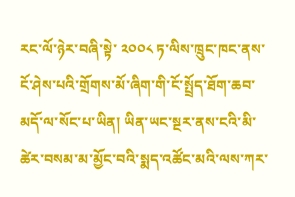རང་ལོ་ཉེར་བཞི་སྟེ་ ༢༠༠༨ ཏ་ལིས་ཁྲུང་ཁང་ནས་ངོ་ཤེས་པའི་གྲོགས་མོ་ཞིག་གི་ངོ་སྤྲོད་ཐོག་ཆབ་མདོ་ལ་སོང་པ་ཡིན། ཡིན་ཡང་སྔར་ནས་ངའི་མི་ཚེར་བསམ་མ་མྱོང་བའི་སྨད་འཚོང་མའི་ལས་ཀར་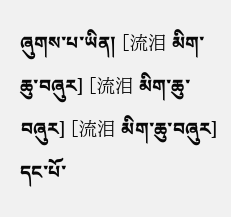ཞུགས་པ་ཡིན། [流泪 མིག་ཆུ་བཞུར] [流泪 མིག་ཆུ་བཞུར] [流泪 མིག་ཆུ་བཞུར] དང་པོ་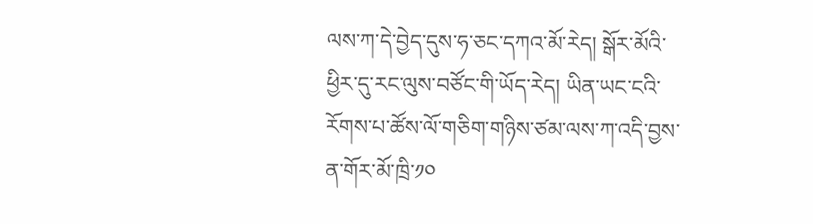ལས་ཀ་དེ་བྱེད་དུས་ཧ་ཅང་དཀའ་མོ་རེད། སྒོར་མོའི་ཕྱིར་དུ་རང་ལུས་བཙོང་གི་ཡོད་རེད། ཡིན་ཡང་ངའི་རོགས་པ་ཚོས་ལོ་གཅིག་གཉིས་ཙམ་ལས་ཀ་འདི་བྱས་ན་གོར་མོ་ཁྲི་༡༠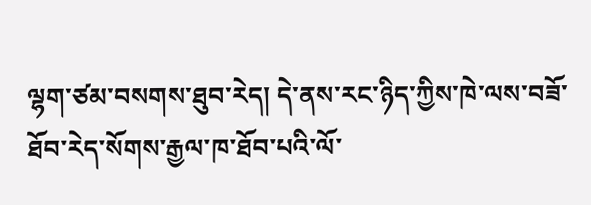ལྷག་ཙམ་བསགས་ཐུབ་རེད། དེ་ནས་རང་ཉིད་ཀྱིས་ཁེ་ལས་བཟོ་ཐོབ་རེད་སོགས་རྒྱལ་ཁ་ཐོབ་པའི་ལོ་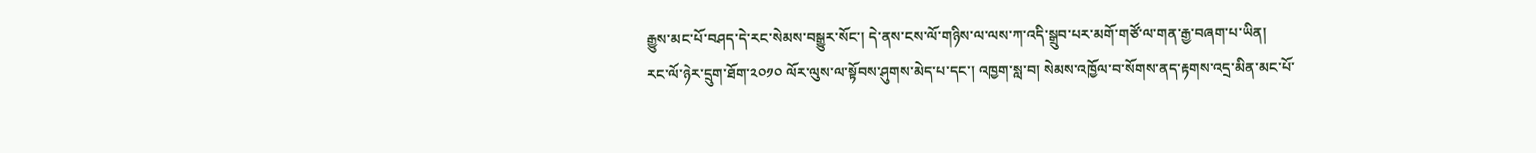རྒྱུས་མང་པོ་བཤད་དེ་རང་སེམས་བསྒྱུར་སོང་། དེ་ནས་ངས་ལོ་གཉིས་ལ་ལས་ཀ་འདི་སྒྲུབ་པར་མགོ་གཙོ་ལ་གན་རྒྱ་བཞག་པ་ཡིན།
རང་ལོ་ཉེར་དྲུག་ཐོག་༢༠༡༠ ལོར་ལུས་ལ་སྟོབས་ཤུགས་མེད་པ་དང་། འཁྱག་སླ་བ། སེམས་འཁྱོལ་བ་སོགས་ནད་རྟགས་འདྲ་མིན་མང་པོ་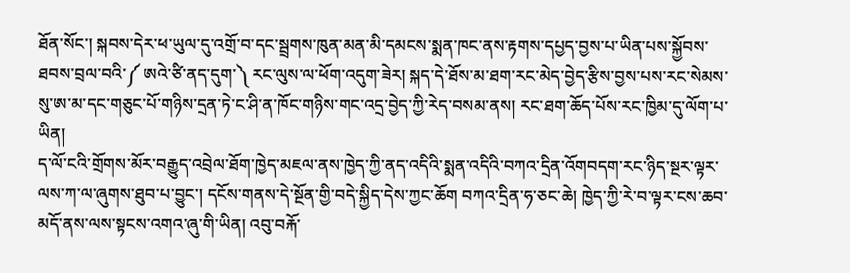ཐོན་སོང་། སྐབས་དེར་ཕ་ཡུལ་དུ་འགྲོ་བ་དང་སྦྲགས་ཁུན་མན་མི་དམངས་སྨན་ཁང་ནས་རྟགས་དཔྱད་བྱས་པ་ཡིན་པས་སྐྱོབས་ཐབས་བྲལ་བའི་༼ ཨའེ་ཙི་ནད་དུག་༽ རང་ལུས་ལ་ཕོག་འདུག་ཟེར། སྐད་དེ་ཐོས་མ་ཐག་རང་མེད་བྱེད་རྩིས་བྱས་པས་རང་སེམས་སུ་ཨ་མ་དང་གཅུང་པོ་གཉིས་དྲན་ཏེ་ང་ཤི་ན་ཁོང་གཉིས་གང་འདྲ་བྱེད་ཀྱི་རེད་བསམ་ནས། རང་ཐག་ཆོད་པོས་རང་ཁྱིམ་དུ་ལོག་པ་ཡིན།
ད་ལོ་ངའི་གྲོགས་མོར་བརྒྱུད་འབྲེལ་ཐོག་ཁྱེད་མཇལ་ནས་ཁྱེད་ཀྱི་ནད་འདིའི་སྨན་འདིའི་བཀའ་དྲིན་འོགབདག་རང་ཉིད་སྔར་ལྟར་ལས་ཀ་ལ་ཞུགས་ཐུབ་པ་བྱུང་། དངོས་གནས་དེ་སྔོན་གྱི་བདེ་སྐྱིད་དེས་ཀྱང་ཆོག བཀའ་དྲིན་ཧ་ཅང་ཆེ། ཁྱེད་ཀྱི་རེ་བ་ལྟར་ངས་ཆབ་མདོ་ནས་ལས་སྟངས་འགའ་ཞུ་གི་ཡིན། འབུ་བརྐོ་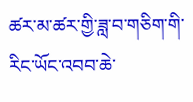ཚར་མ་ཚར་གྱི་ཟླ་བ་གཅིག་གི་རིང་ཡོང་འབབ་ཆེ་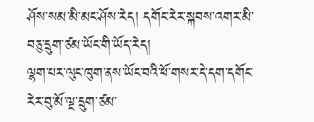ཤོས་སམ་མི་མང་ཤོས་རེད། དགོང་རེར་སྐབས་འགར་མི་བཅུ་དྲུག་ཙམ་ཡོང་གི་ཡོད་རེད།
ལྷག་པར་ལུང་ཁུག་ནས་ཡོང་བའི་ཕོ་གསར་དེ་དག་དགོང་རེར་བུ་མོ་ལྔ་དྲུག་ཙམ་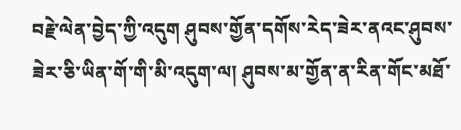བརྗེ་ལེན་བྱེད་ཀྱི་འདུག ཤུབས་གྱོན་དགོས་རེད་ཟེར་ནའང་ཤུབས་ཟེར་ཅི་ཡིན་གོ་གི་མི་འདུག་ལ། ཤུབས་མ་གྱོན་ན་རིན་གོང་མཐོ་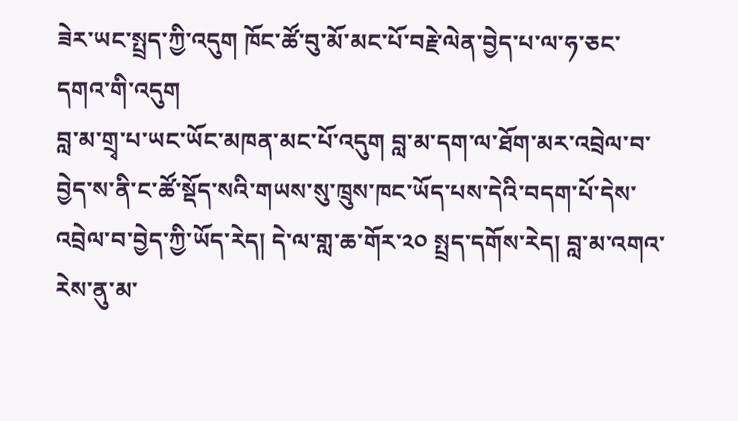ཟེར་ཡང་སྤྲད་ཀྱི་འདུག ཁོང་ཚོ་བུ་མོ་མང་པོ་བརྗེ་ལེན་བྱེད་པ་ལ་ཧ་ཅང་དགའ་གི་འདུག
བླ་མ་གྲྭ་པ་ཡང་ཡོང་མཁན་མང་པོ་འདུག བླ་མ་དག་ལ་ཐོག་མར་འབྲེལ་བ་བྱེད་ས་ནི་ང་ཚོ་སྡོད་སའི་གཡས་སུ་ཁྲུས་ཁང་ཡོད་པས་དེའི་བདག་པོ་དེས་འབྲེལ་བ་བྱེད་ཀྱི་ཡོད་རེད། དེ་ལ་གླ་ཆ་གོར་༢༠ སྤྲད་དགོས་རེད། བླ་མ་འགའ་རེས་ནུ་མ་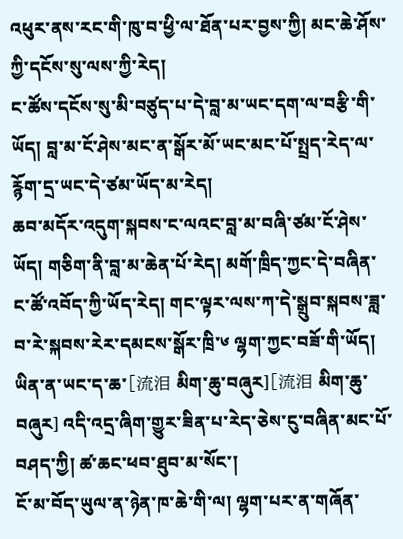འཕུར་ནས་རང་གི་ཁུ་བ་ཕྱི་ལ་ཐོན་པར་བྱས་ཀྱི། མང་ཆེ་ཤོས་ཀྱི་དངོས་སུ་ལས་ཀྱི་རེད།
ང་ཚོས་དངོས་སུ་མི་བཙུད་པ་དེ་བླ་མ་ཡང་དག་ལ་བརྩི་གི་ཡོད། བླ་མ་ངོ་ཤེས་མང་ན་སྒོར་མོ་ཡང་མང་པོ་སྤྲད་རེད་ལ་རྙོག་དྲ་ཡང་དེ་ཙམ་ཡོད་མ་རེད།
ཆབ་མདོར་འདུག་སྐབས་ང་ལའང་བླ་མ་བཞི་ཙམ་ངོ་ཤེས་ཡོད། གཅིག་ནི་བླ་མ་ཆེན་པོ་རེད། མགོ་ཁྲིད་ཀྱང་དེ་བཞིན་ང་ཚོ་འབོད་ཀྱི་ཡོད་རེད། གང་ལྟར་ལས་ཀ་དེ་སྒྲུབ་སྐབས་ཟླ་བ་རེ་སྐབས་རེར་དམངས་སྒོར་ཁྲི་༦ ལྷག་ཀྱང་བཟོ་གི་ཡོད།
ཡིན་ན་ཡང་ད་ཆ་[流泪 མིག་ཆུ་བཞུར][流泪 མིག་ཆུ་བཞུར] འདི་འདྲ་ཞིག་གྱུར་ཟིན་པ་རེད་ཅེས་ངུ་བཞིན་མང་པོ་བཤད་ཀྱི། ཚ་ཆང་ཕབ་ཐུབ་མ་སོང་།
ངོ་མ་བོད་ཡུལ་ན་ཉེན་ཁ་ཆེ་གི་ལ། ལྷག་པར་ན་གཞོན་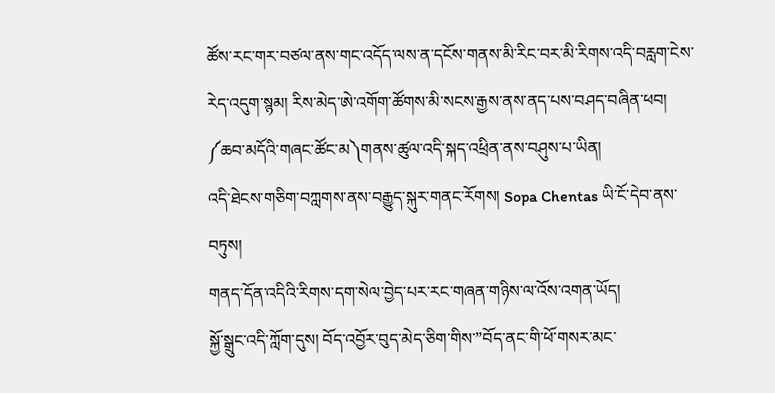ཚོས་རང་གར་བཙལ་ནས་གང་འདོད་ལས་ན་དངོས་གནས་མི་རིང་བར་མི་རིགས་འདི་བརླག་ངེས་རེད་འདུག་སྙམ། རིས་མེད་ཨེ་འགོག་ཚོགས་མི་སངས་རྒྱས་ནས་ནད་པས་བཤད་བཞིན་ཕབ།
༼ཆབ་མདོའི་གཞང་ཚོང་མ༽གནས་ཚུལ་འདི་སྐད་འཕྲིན་ནས་བཤུས་པ་ཡིན།
འདི་ཐེངས་གཅིག་བཀླགས་ནས་བརྒྱུད་སྐུར་གནང་རོགས། Sopa Chentas ཡི་ངོ་དེབ་ནས་བཏུས།
གནད་དོན་འདིའི་རིགས་དག་སེལ་བྱེད་པར་རང་གཞན་གཉིས་ལ་འོས་འགན་ཡོད།
སྐྱོ་སྒྲུང་འདི་ཀློག་དུས། བོད་འབྱོར་བུད་མེད་ཅིག་གིས་”བོད་ནང་གི་ཕོ་གསར་མང་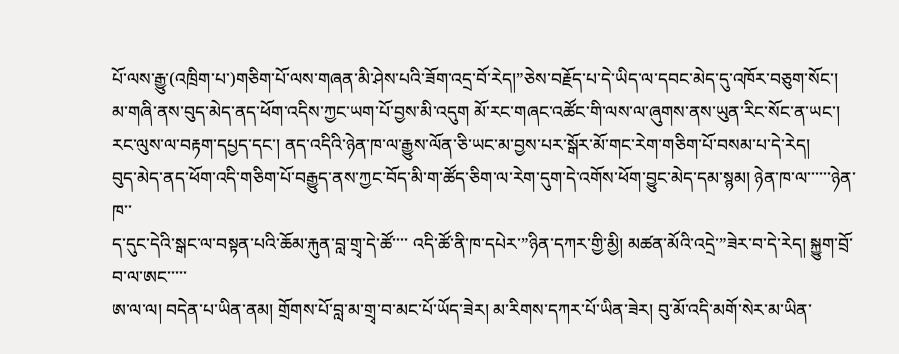པོ་ལས་རྒྱུ་(འཁྲིག་པ་)གཅིག་པོ་ལས་གཞན་མི་ཤེས་པའི་ཟོག་འདྲ་བོ་རེད།”ཅེས་བརྗོད་པ་དེ་ཡིད་ལ་དབང་མེད་དུ་འཁོར་བཅུག་སོང་།
མ་གཞི་ནས་བུད་མེད་ནད་ཕོག་འདིས་ཀྱང་ཡག་པོ་བྱས་མི་འདུག མོ་རང་གཞང་འཚོང་གི་ལས་ལ་ཞུགས་ནས་ཡུན་རིང་སོང་ན་ཡང་། རང་ལུས་ལ་བརྟག་དཔྱད་དང་། ནད་འདིའི་ཉེན་ཁ་ལ་རྒྱུས་ལོན་ཅི་ཡང་མ་བྱས་པར་སྒོར་མོ་གང་རེག་གཅིག་པོ་བསམ་པ་དེ་རེད།
བུད་མེད་ནད་ཕོག་འདི་གཅིག་པོ་བརྒྱུད་ནས་ཀྱང་བོད་མི་ག་ཚོད་ཅིག་ལ་རེག་དུག་དེ་འགོས་ཕོག་བྱུང་མེད་དམ་སྙམ། ཉེན་ཁ་ལ་་་་་་ཉེན་ཁ་་
ད་དུང་དེའི་སྒང་ལ་བསྟན་པའི་ཆོམ་རྐུན་བླ་གྲྭ་དེ་ཚོ་་་་ འདི་ཚོ་ནི་ཁ་དཔེར་”ཉིན་དཀར་གྱི་མྱི། མཚན་མོའི་འདྲེ་”ཟེར་བ་དེ་རེད། སྐྱུག་བྲོ་བ་ལ་ཨང་་་་་
ཨ་ལ་ལ། བདེན་པ་ཡིན་ནམ། གྲོགས་པོ་བླ་མ་གྲྭ་བ་མང་པོ་ཡོད་ཟེར། མ་རིགས་དཀར་པོ་ཡིན་ཟེར། བུ་མོ་འདི་མགོ་སེར་མ་ཡིན་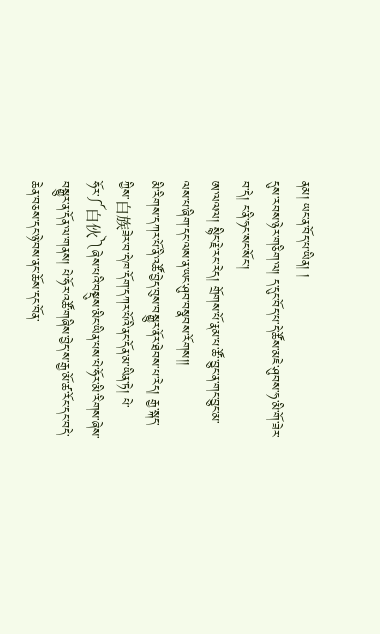ནམ། ཡང་ན་བོད་པ་ཡིན། །
དུས་རབས་ཉེར་གཅིག་ལ། ད་དུང་བོད་པ་དེ་ཚོས་མཇེ་ཤུབས་ཧ་མི་གོ་ཟེར་བ་དེ། ང་ནི་ཧང་སང་སོང་།
ཨ་ལལལ། སྙིང་རྗེ་རང་རེད། གྲོགས་པོ་རྣམ་པ་ཚོ་་བྱུང་ན་གང་བྱུང་མ་ལས་པ་ཞིག་དང་ལས་ན་ཡང་ཤུབ་བསྣབས་རོགས།།
མི་རིགས་དཀར་པོ་ནི་འཚོ་བྱེད་བུས་བསྒྱུར་ནོར་ཐེབས་པ་རེད། རྒྱ་སྐད་ཀྱིས་白族ཟེར་བ་དེ་ཁ་དོག་དཀར་པོའི་ནང་དོན་མ་ཡིན་ཏེ། པེ་ཧོར་༼白伙༽ཞེས་པའི་བསྡུས་མིང་ཡིན་པས་པེ་ཧོར་མི་རིགས་ཞེས་བསྒྱུར་ན་དོན་ལ་གནས། པེ་ཧོར་འཚོ་གཞིས་བྱེད་ས་རྒྱ་མོ་ཚ་རོང་དང་བདེ་ཆེན་བཅས་དང་ཉེ་བས་ནང་ཆོས་དང་བོན་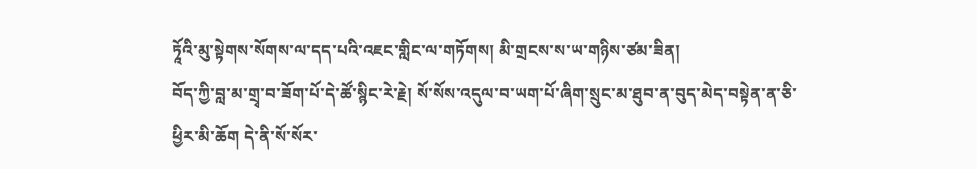ཏཱོའི་མུ་སྟེགས་སོགས་ལ་དད་པའི་འཇང་གླིང་ལ་གཏོགས། མི་གྲངས་ས་ཡ་གཉིས་ཙམ་ཟིན།
བོད་ཀྱི་བླ་མ་གྲྭ་བ་ཟོག་པོ་དེ་ཚོ་སྙིང་རེ་རྗེ། སོ་སོས་འདུལ་བ་ཡག་པོ་ཞིག་སྲུང་མ་ཐུབ་ན་བུད་མེད་བསྟེན་ན་ཅི་ཕྱིར་མི་ཆོག དེ་ནི་སོ་སོར་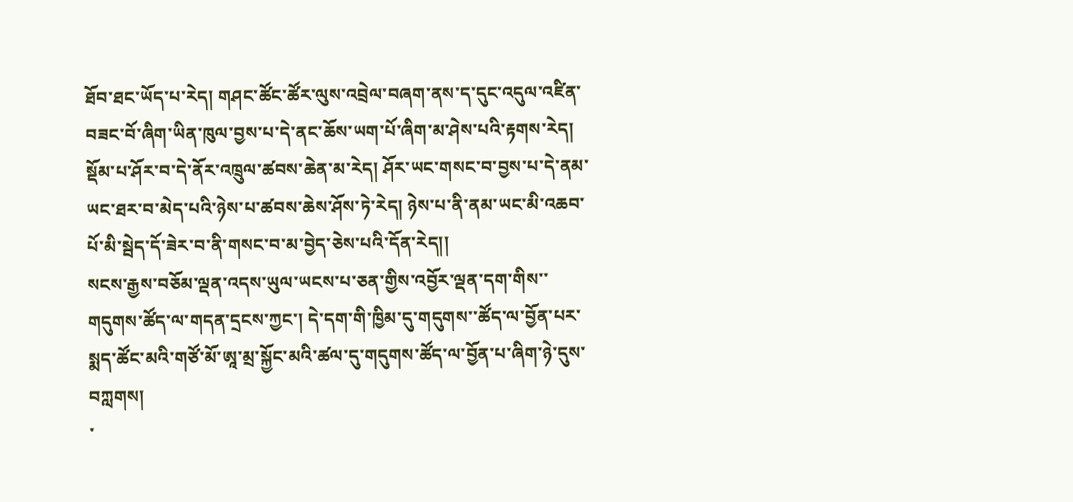ཐོབ་ཐང་ཡོད་པ་རེད། གཤང་ཚོང་ཚོར་ལུས་འབྲེལ་བཞག་ནས་ད་དུང་འདུལ་འཛིན་བཟང་བོ་ཞིག་ཡིན་ཁུལ་བྱས་པ་དེ་ནང་ཆོས་ཡག་པོ་ཞིག་མ་ཤེས་པའི་རྟགས་རེད། སྡོམ་པ་ཤོར་བ་དེ་ནོར་འཁྲུལ་ཚབས་ཆེན་མ་རེད། ཤོར་ཡང་གསང་བ་བྱས་པ་དེ་ནམ་ཡང་ཐར་བ་མེད་པའི་ཉེས་པ་ཚབས་ཆེས་ཤོས་ཏེ་རེད། ཉེས་པ་ནི་ནམ་ཡང་མི་འཆབ་པོ་མི་སྦེད་དོ་ཟེར་བ་ནི་གསང་བ་མ་བྱེད་ཅེས་པའི་དོན་རེད།།
སངས་རྒྱས་བཅོམ་ལྡན་འདས་ཡུལ་ཡངས་པ་ཅན་གྱིས་འབྱོར་ལྡན་དག་གིས་་གདུགས་ཚོད་ལ་གདན་དྲངས་ཀྱང་། དེ་དག་གི་ཁྱིམ་དུ་གདུགས་་ཚོད་ལ་བྱོན་པར་སྨད་ཚོང་མའི་གཙོ་མོ་ཨཱ་མྲ་སྐྱོང་མའི་ཚལ་དུ་གདུགས་ཚོད་ལ་བྱོན་པ་ཞིག་ཉེ་དུས་བཀླགས།
་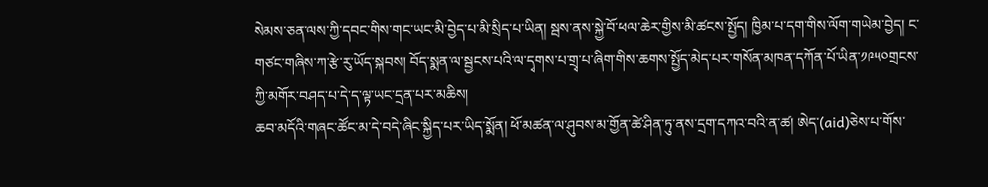སེམས་ཅན་ལས་ཀྱི་དབང་གིས་གང་ཡང་མི་བྱེད་པ་མི་སྲིད་པ་ཡིན། སྦས་ནས་སྐྱེ་བོ་ཕལ་ཆེར་གྱིས་མི་ཚངས་སྤྱོད། ཁྱིམ་པ་དག་གིས་ལོག་གཡེམ་བྱེད། ང་གཙང་གཞིས་ཀ་རྩེ་རུ་ཡོད་སྐབས། བོད་སྨན་ལ་སྦྱངས་པའི་ལ་དྭགས་པ་གྲྭ་པ་ཞིག་གིས་ཆགས་སྤྱོད་མེད་པར་གསོན་མཁན་དཀོན་པོ་ཡིན་༡༩༥༠གྲངས་ཀྱི་མགོར་བཤད་པ་དེ་ད་ལྟ་ཡང་དྲན་པར་མཆིས།
ཆབ་མདོའི་གཞང་ཚོང་མ་དེ་བདེ་ཞིང་སྐྱིད་པར་ཡིད་སྨོན། ཕོ་མཚན་ལ་ཤུབས་མ་གྱོན་ཚེ་ཤིན་ཏུ་ནས་དྲག་དཀའ་བའི་ན་ཚ། ཨེད་(aid)ཅེས་པ་གོས་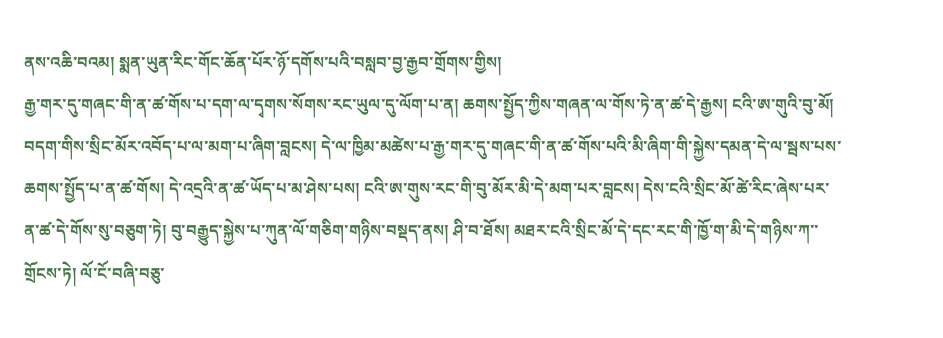ནས་འཆི་བའམ། སྨན་ཡུན་རིང་གོང་ཆོན་པོར་ཉོ་དགོས་པའི་བསླབ་བྱ་རྒྱབ་གྲོགས་གྱིས།
རྒྱ་གར་དུ་གཞང་གི་ན་ཚ་གོས་པ་དག་ལ་དྭགས་སོགས་རང་ཡུལ་དུ་ལོག་པ་ན། ཆགས་སྤྱོད་ཀྱིས་གཞན་ལ་གོས་ཏེ་ན་ཚ་དེ་རྒྱས། ངའི་ཨ་གུའི་བུ་མོ། བདག་གིས་སྲིང་མོར་འབོད་པ་ལ་མག་པ་ཞིག་བླངས། དེ་ལ་ཁྱིམ་མཚེས་པ་རྒྱ་གར་དུ་གཞང་གི་ན་ཚ་གོས་པའི་མི་ཞིག་གི་སྐྱེས་དམན་དེ་ལ་སྦས་པས་ཆགས་སྤྱོད་པ་ན་ཚ་གོས། དེ་འདྲའི་ན་ཚ་ཡོད་པ་མ་ཤེས་པས། ངའི་ཨ་གུས་རང་གི་བུ་མོར་མི་དེ་མག་པར་བླངས། དེས་ངའི་སྲིང་མོ་ཚེ་རིང་ཞེས་པར་ན་ཚ་དེ་གོས་སུ་བཅུག་ཏེ། བུ་བརྒྱུད་སྐྱེས་པ་ཀུན་ལོ་གཅིག་གཉིས་བསྡད་ནས། ཤི་བ་ཐོས། མཐར་ངའི་སྲིང་མོ་དེ་དང་རང་གི་ཁྱོ་ག་མི་དེ་གཉིས་ཀ་་གྲོངས་ཏེ། ལོ་ངོ་བཞི་བཅུ་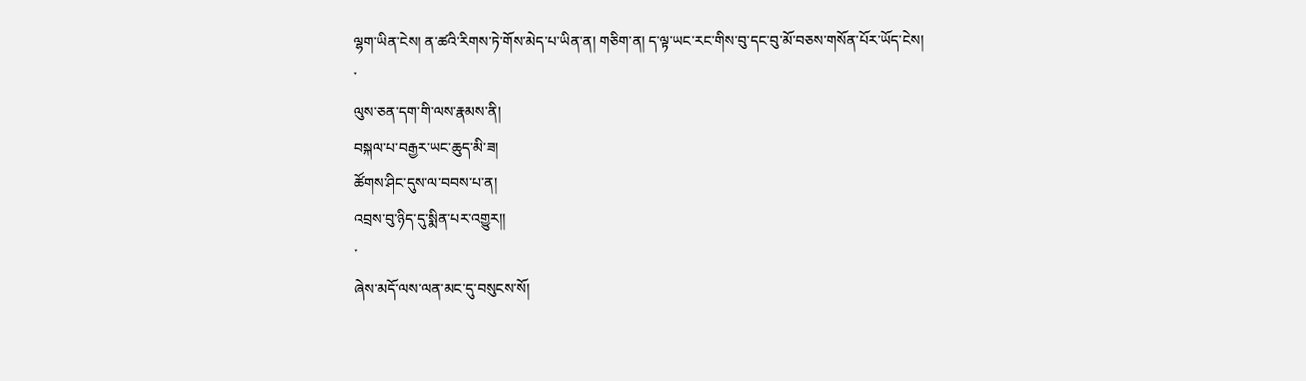ལྷག་ཡིན་ངེས། ན་ཚའི་རིགས་ཏེ་གོས་མེད་པ་ཡིན་ན། གཅིག་ན། ད་ལྟ་ཡང་རང་གིས་བུ་དང་བུ་མོ་བཅས་གསོན་པོར་ཡོད་ངེས།
་
ལུས་ཅན་དག་གི་ལས་རྣམས་ནི།
བསྐལ་པ་བརྒྱར་ཡང་ཆུད་མི་ཟ།
ཚོགས་ཤིང་དུས་ལ་བབས་པ་ན།
འབྲས་བུ་ཉིད་དུ་སྨིན་པར་འགྱུར།།
་
ཞེས་མདོ་ལས་ལན་མང་དུ་བསུངས་སོ།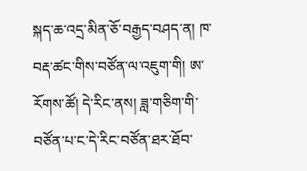སྐད་ཆ་འདྲ་མིན་ཅོ་བརྒྱད་བཤད་ན། ཁ་བརྡ་ཚང་གིས་བཙོན་ལ་འཇུག་གི། ཨ་རོགས་ཚོ། དེ་རིང་ནས། ཟླ་གཅིག་གི་བཙོན་པ་ང་དེ་རིང་བཙོན་ཐར་ཐོབ་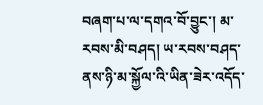བཞག་པ་ལ་དགའ་བོ་བྱུང་། མ་རབས་མི་བཤད། ཡ་རབས་བཤད་ནས་ཉི་མ་སྐྱོལ་འི་ཡིན་ཟེར་འདོད་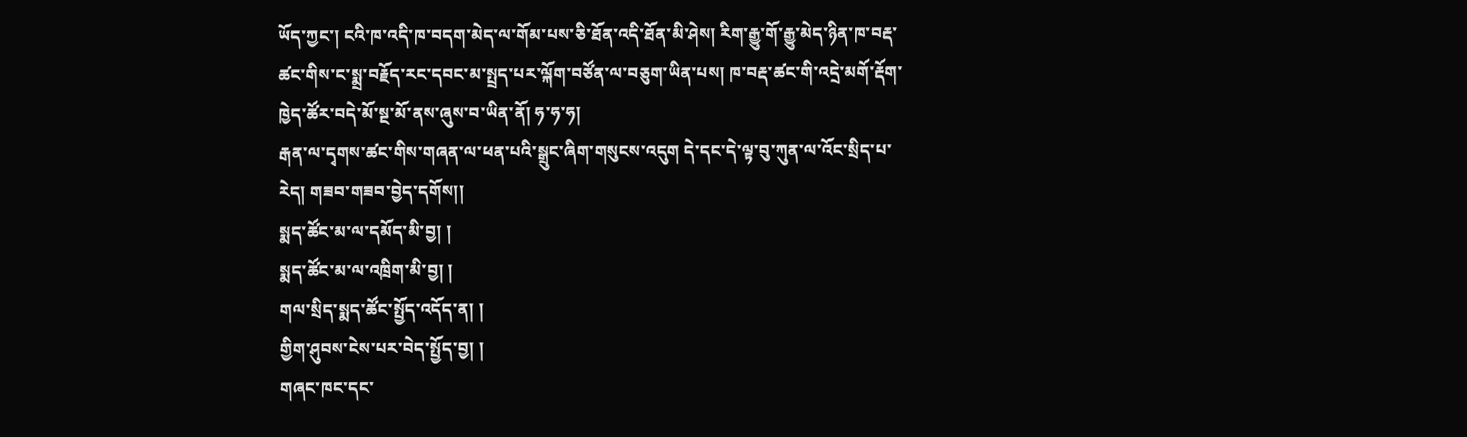ཡོད་ཀྱང་། ངའི་ཁ་འདི་ཁ་བདག་མེད་ལ་གོམ་པས་ཅི་ཐོན་འདི་ཐོན་མི་ཤེས། རིག་རྒྱུ་གོ་རྒྱུ་མེད་ཉིན་ཁ་བརྡ་ཚང་གིས་ང་སྨྲ་བརྗོད་རང་དབང་མ་སྤྲད་པར་ལྐོག་བཙོན་ལ་བཅུག་ཡིན་པས། ཁ་བརྡ་ཚང་གི་འདྲེ་མགོ་རྡོག་ཁྱེད་ཚོར་བདེ་མོ་སྔ་མོ་ནས་ཞུས་བ་ཡིན་ནོ། ཧ་ཧ་ཧ།
རྒན་ལ་དྭགས་ཚང་གིས་གཞན་ལ་ཕན་པའི་སྒྲུང་ཞིག་གསུངས་འདུག དེ་དང་དེ་ལྟ་བུ་ཀུན་ལ་འོང་སྲིད་པ་རེད། གཟབ་གཟབ་བྱེད་དགོས།།
སྨད་ཚོང་མ་ལ་དམོད་མི་བྱ། །
སྨད་ཚོང་མ་ལ་འཁྲིག་མི་བྱ། །
གལ་སྲིད་སྨད་ཚོང་སྤྱོད་འདོད་ན། །
གྱིག་ཤུབས་ངེས་པར་བེད་སྤྱོད་བྱ། །
གཞང་ཁང་དང་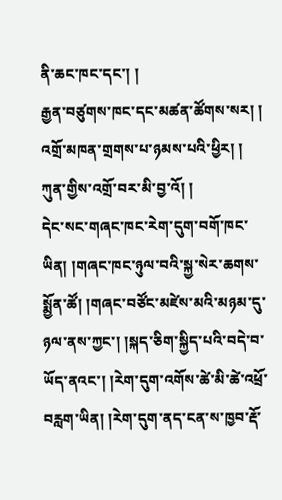ནི་ཆང་ཁང་དང་། །
རྒྱན་བཙུགས་ཁང་དང་མཚན་ཚོགས་སར། །
འགྲོ་མཁན་གྲགས་པ་ཉམས་པའི་ཕྱིར། །
ཀུན་གྱིས་འགྲོ་བར་མི་བྱ་འོ། །
དེང་སང་གཞང་ཁང་རེག་དུག་བགོ་ཁང་ཡིན། །གཞང་ཁང་ཉུལ་བའི་སྐྱ་སེར་ཆགས་སྨྱོན་ཚོ། །གཞང་བཙོང་མཛེས་མའི་མཉམ་དུ་ཉལ་ནས་ཀྱང་། །སྐད་ཅིག་སྐྱིད་པའི་བདེ་བ་ཡོད་ནའང་། །རེག་དུག་འགོས་ཚེ་མི་ཚེ་འཕྲོ་བརླག་ཡིན། །རེག་དུག་ནད་ངན་ས་ཁྱབ་རྡོ་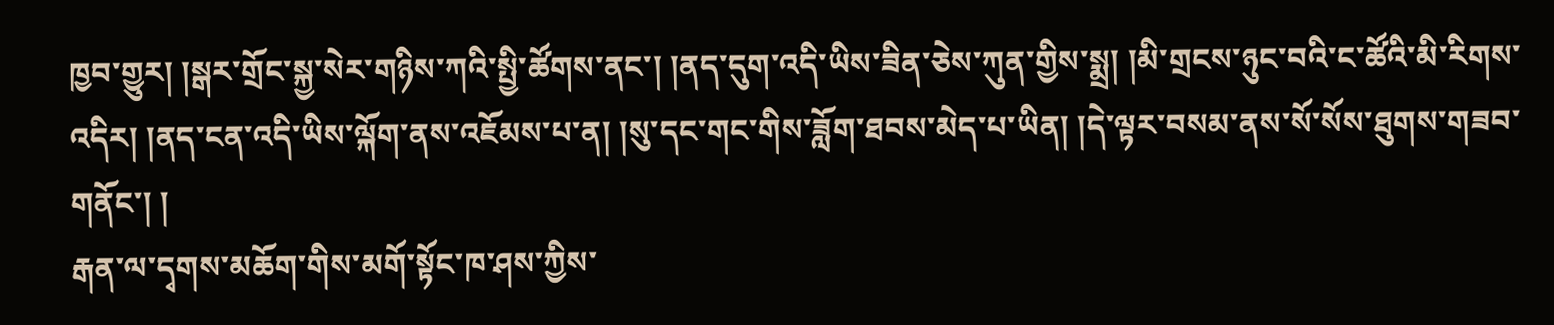ཁྱབ་གྱུར། །སྒར་གྲོང་སྐྱ་སེར་གཉིས་ཀའི་སྤྱི་ཚོགས་ནང་། །ནད་དུག་འདི་ཡིས་ཟིན་ཅེས་ཀུན་གྱིས་སྨྲ། །མི་གྲངས་ཉུང་བའི་ང་ཚོའི་མི་རིགས་འདིར། །ནད་ངན་འདི་ཡིས་ལྐོག་ནས་འཇོམས་པ་ན། །སུ་དང་གང་གིས་ཟློག་ཐབས་མེད་པ་ཡིན། །དེ་ལྟར་བསམ་ནས་སོ་སོས་ཐུགས་གཟབ་གནོང་། །
རྒན་ལ་དྭགས་མཆོག་གིས་མགོ་སྟོང་ཁ་ཤས་ཀྱིས་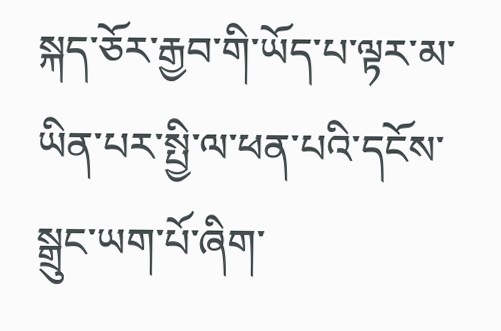སྐད་ཅོར་རྒྱབ་གི་ཡོད་པ་ལྟར་མ་ཡིན་པར་སྤྱི་ལ་ཕན་པའི་དངོས་སྒྲུང་ཡག་པོ་ཞིག་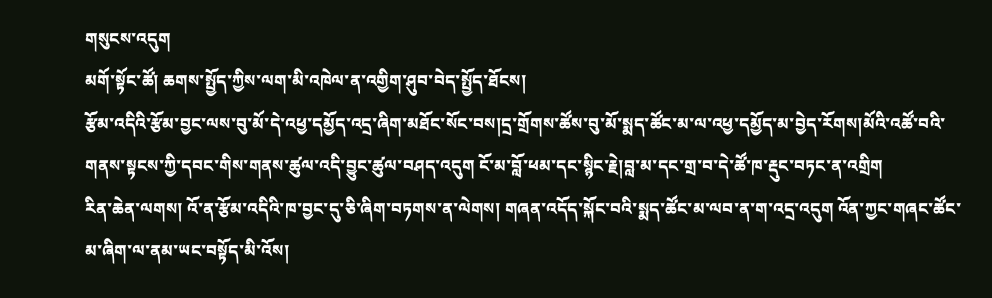གསུངས་འདུག
མགོ་སྟོང་ཚོ། ཆགས་སྤྱོད་ཀྱིས་ལག་མི་འཁེལ་ན་འགྱིག་ཤུབ་བེད་སྤྱོད་ཐོངས།
རྩོམ་འདིའི་རྩོམ་བྱང་ལས་བུ་མོ་དེ་འཕྱ་དམྱོད་འདྲ་ཞིག་མཐོང་སོང་བས།དྲ་གྲོགས་ཚོས་བུ་མོ་སྨད་ཚོང་མ་ལ་འཕྱ་དམྱོད་མ་བྱེད་རོགས།མོའི་འཚོ་བའི་གནས་སྟངས་ཀྱི་དབང་གིས་གནས་ཚུལ་འདི་བྱུང་ཚུལ་བཤད་འདུག ངོ་མ་བློ་ཕམ་དང་སྙིང་རྗེ།བླ་མ་དང་གྲ་བ་དེ་ཚོ་ཁ་རྡུང་བཏང་ན་འགྲིག
རིན་ཆེན་ལགས། འོ་ན་རྩོམ་འདིའི་ཁ་བྱང་དུ་ཅི་ཞིག་བཏགས་ན་ལེགས། གཞན་འདོད་སྐོང་བའི་སྨད་ཚོང་མ་ལབ་ན་ག་འདྲ་འདུག འོན་ཀྱང་གཞང་ཚོང་མ་ཞིག་ལ་ནམ་ཡང་བསྟོད་མི་འོས།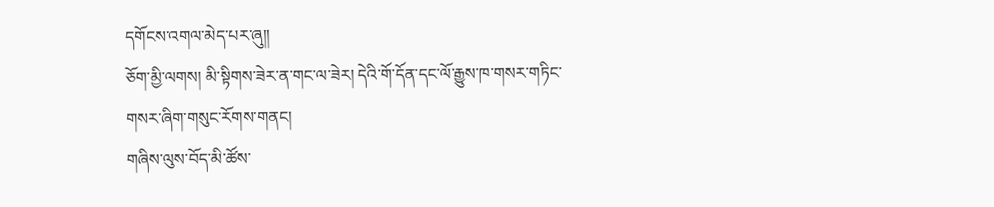དགོངས་འགལ་མེད་པར་ཞུ།།
ཅོག་མྱི་ལགས། མི་སྟིགས་ཟེར་ན་གང་ལ་ཟེར། དེའི་གོ་དོན་དང་ལོ་རྒྱུས་ཁ་གསར་གཏིང་གསར་ཞིག་གསུང་རོགས་གནང།
གཞིས་ལུས་བོད་མི་ཚོས་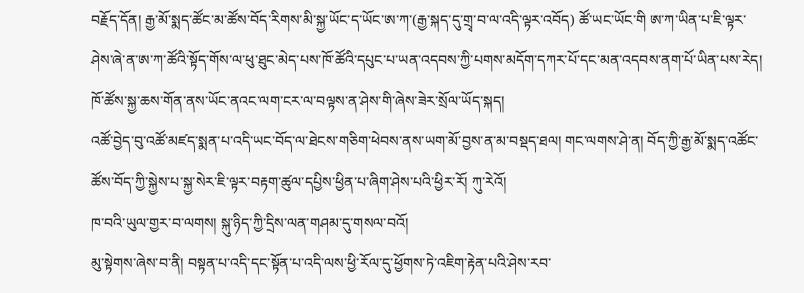བརྗོད་དོན། རྒྱ་མོ་སྨད་ཚོང་མ་ཚོས་བོད་རིགས་མི་སྐྱ་ཡོང་ད་ཡོང་ཨ་ཀ་(རྒྱ་སྐད་དུ་གྲྭ་བ་ལ་འདི་ལྟར་འབོད) ཚོ་ཡང་ཡོང་གི ཨ་ཀ་ཡིན་པ་ཇི་ལྟར་ཤེས་ཞེ་ན་ཨ་ཀ་ཚོའི་སྟོད་གོས་ལ་ཕུ་ཐུང་མེད་པས་ཁོ་ཚོའི་དཔུང་པ་ཡན་འདབས་ཀྱི་པགས་མདོག་དཀར་པོ་དང་མན་འདབས་ནག་པོ་ཡིན་པས་རེད། ཁོ་ཚོས་སྐྱ་ཆས་གོན་ནས་ཡོང་ནའང་ལག་ངར་ལ་བལྟས་ན་ཤེས་གི་ཞེས་ཟེར་སྲོལ་ཡོད་སྐད།
འཚོ་བྱེད་བུ་འཚོ་མཛད་སྨན་པ་འདི་ཡང་བོད་ལ་ཐེངས་གཅིག་ཕེབས་ནས་ཡག་མོ་བྱས་ན་མ་བསྡད་ཐལ། གང་ལགས་ཤེ་ན། བོད་ཀྱི་རྒྱ་མོ་སྨད་འཚོང་ཚོས་བོད་ཀྱི་སྐྱེས་པ་སྐྱ་སེར་ཇི་ལྟར་བརྟག་ཚུལ་དཔྱིས་ཕྱིན་པ་ཞིག་ཤེས་པའི་ཕྱིར་རོ། ཀུ་རེའོ།
ཁ་བའི་ཡུལ་གྱར་བ་ལགས། སྐུ་ཉིད་ཀྱི་དྲིས་ལན་གཤམ་དུ་གསལ་བའོ།
མུ་སྟེགས་ཞེས་བ་ནི། བསྟན་པ་འདི་དང་སྟོན་པ་འདི་ལས་ཕྱི་རོལ་དུ་ཕྱོགས་ཏེ་འཇིག་རྟེན་པའི་ཤེས་རབ་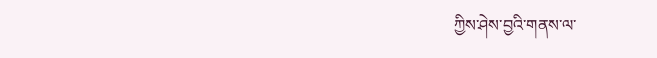ཀྱིས་ཤེས་བྱའི་གནས་ལ་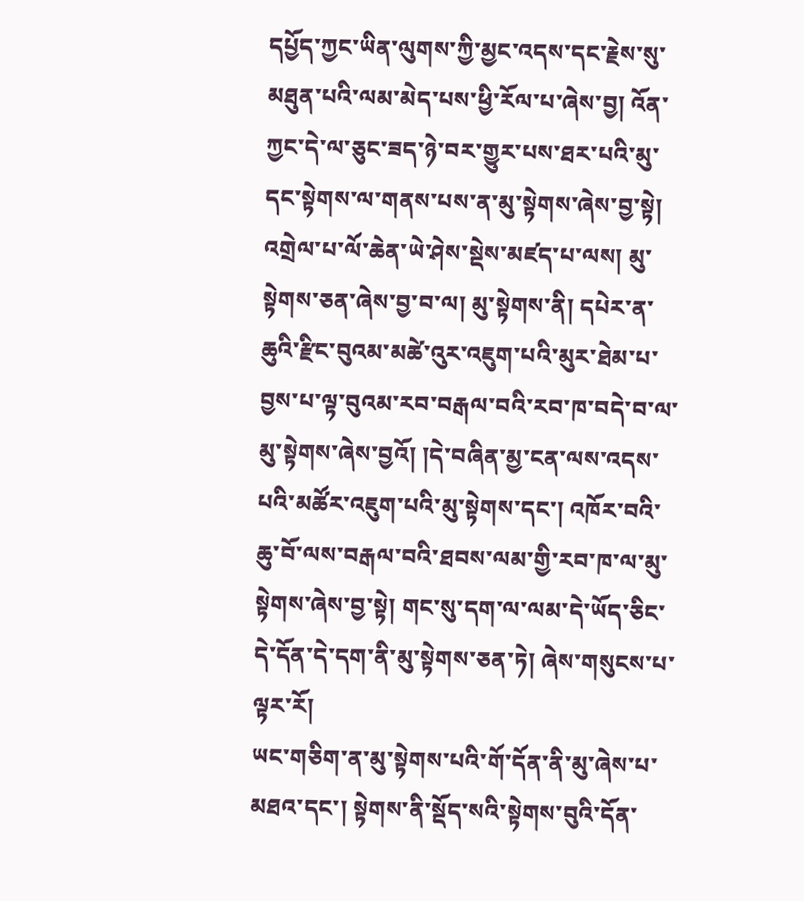དཔྱོད་ཀྱང་ཡིན་ལུགས་ཀྱི་མྱང་འདས་དང་རྗེས་སུ་མཐུན་པའི་ལམ་མེད་པས་ཕྱི་རོལ་པ་ཞེས་བྱ། འོན་ཀྱང་དེ་ལ་ཅུང་ཟད་ཉེ་བར་གྱུར་པས་ཐར་པའི་མུ་དང་སྟེགས་ལ་གནས་པས་ན་མུ་སྟེགས་ཞེས་བྱ་སྟེ། འགྲེལ་པ་ལོ་ཆེན་ཡེ་ཤེས་སྡེས་མཛད་པ་ལས། མུ་སྟེགས་ཅན་ཞེས་བྱ་བ་ལ། མུ་སྟེགས་ནི། དཔེར་ན་ཆུའི་རྫིང་བུའམ་མཚེ་འུར་འཇུག་པའི་མུར་ཐེམ་པ་བྱས་པ་ལྟ་བུའམ་རབ་བརྒལ་བའི་རབ་ཁ་བདེ་བ་ལ་མུ་སྟེགས་ཞེས་བྱའོ། །དེ་བཞིན་མྱ་ངན་ལས་འདས་པའི་མཚོར་འཇུག་པའི་མུ་སྟེགས་དང་། འཁོར་བའི་ཆུ་བོ་ལས་བརྒལ་བའི་ཐབས་ལམ་གྱི་རབ་ཁ་ལ་མུ་སྟེགས་ཞེས་བྱ་སྟེ། གང་སུ་དག་ལ་ལམ་དེ་ཡོད་ཅིང་དེ་དོན་དེ་དག་ནི་མུ་སྟེགས་ཅན་ཏེ། ཞེས་གསུངས་པ་ལྟར་རོ།
ཡང་གཅིག་ན་མུ་སྟེགས་པའི་གོ་དོན་ནི་མུ་ཞེས་པ་མཐའ་དང་། སྟེགས་ནི་སྡོད་སའི་སྟེགས་བུའི་དོན་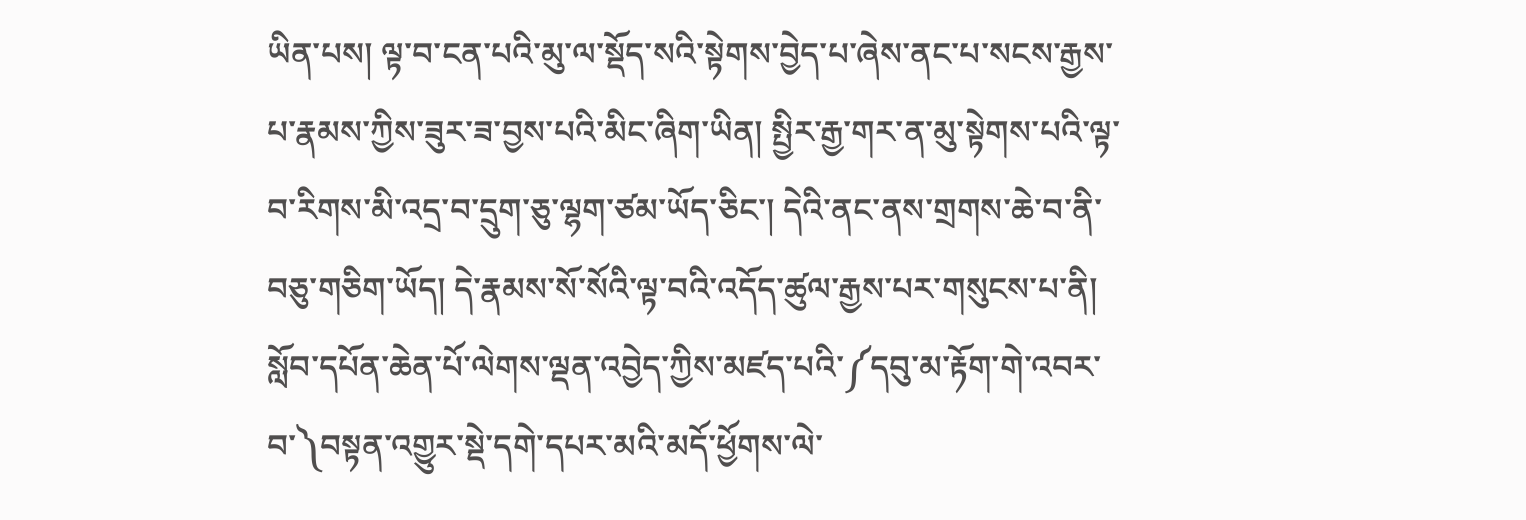ཡིན་པས། ལྟ་བ་ངན་པའི་མུ་ལ་སྡོད་སའི་སྟེགས་བྱེད་པ་ཞེས་ནང་པ་སངས་རྒྱས་པ་རྣམས་ཀྱིས་ཟུར་ཟ་བྱས་པའི་མིང་ཞིག་ཡིན། སྤྱིར་རྒྱ་གར་ན་མུ་སྟེགས་པའི་ལྟ་བ་རིགས་མི་འདྲ་བ་དྲུག་ཅུ་ལྷག་ཙམ་ཡོད་ཅིང་། དེའི་ནང་ནས་གྲགས་ཆེ་བ་ནི་བཅུ་གཅིག་ཡོད། དེ་རྣམས་སོ་སོའི་ལྟ་བའི་འདོད་ཚུལ་རྒྱས་པར་གསུངས་པ་ནི། སློབ་དཔོན་ཆེན་པོ་ལེགས་ལྡན་འབྱེད་ཀྱིས་མཛད་པའི་༼དབུ་མ་རྟོག་གེ་འབར་བ་༽བསྟན་འགྱུར་སྡེ་དགེ་དཔར་མའི་མདོ་ཕྱོགས་ལེ་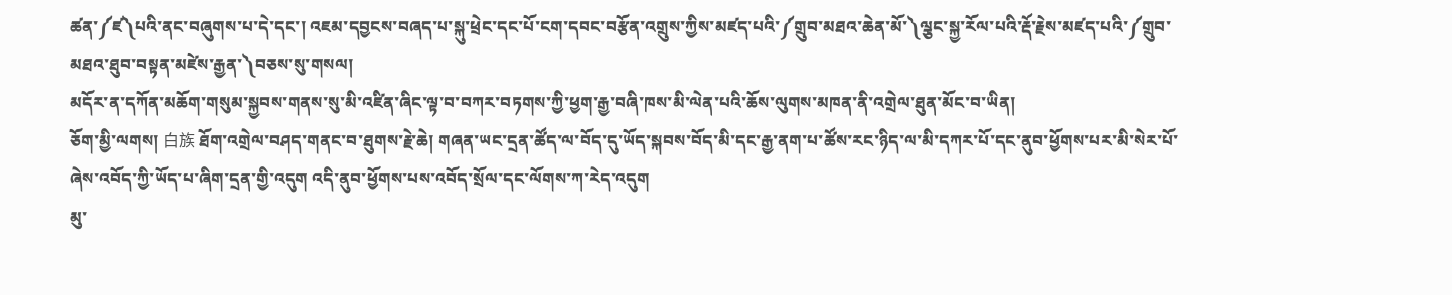ཚན་༼ཛ༽པའི་ནང་བཞུགས་པ་དེ་དང་། འཇམ་དབྱངས་བཞད་པ་སྐུ་ཕྲེང་དང་པོ་ངག་དབང་བརྩོན་འགྲུས་ཀྱིས་མཛད་པའི་༼གྲུབ་མཐའ་ཆེན་མོ་༽ལྕང་སྐྱ་རོལ་པའི་རྡོ་རྗེས་མཛད་པའི་༼གྲུབ་མཐའ་ཐུབ་བསྟན་མཛེས་རྒྱན་༽བཅས་སུ་གསལ།
མདོར་ན་དཀོན་མཆོག་གསུམ་སྐྱབས་གནས་སུ་མི་འཛིན་ཞིང་ལྟ་བ་བཀར་བཏགས་ཀྱི་ཕྱག་རྒྱ་བཞི་ཁས་མི་ལེན་པའི་ཆོས་ལུགས་མཁན་ནི་འགྲེལ་ཐུན་མོང་བ་ཡིན།
ཅོག་མྱི་ལགས། 白族 ཐོག་འགྲེལ་བཤད་གནང་བ་ཐུགས་རྗེ་ཆེ། གཞན་ཡང་དྲན་ཚོད་ལ་བོད་དུ་ཡོད་སྐབས་བོད་མི་དང་རྒྱ་ནག་པ་ཚོས་རང་ཉིད་ལ་མི་དཀར་པོ་དང་ནུབ་ཕྱོགས་པར་མི་སེར་པོ་ཞེས་འབོད་ཀྱི་ཡོད་པ་ཞིག་དྲན་གྱི་འདུག འདི་ནུབ་ཕྱོགས་པས་འབོད་སྲོལ་དང་ལོགས་ཀ་རེད་འདུག
མུ་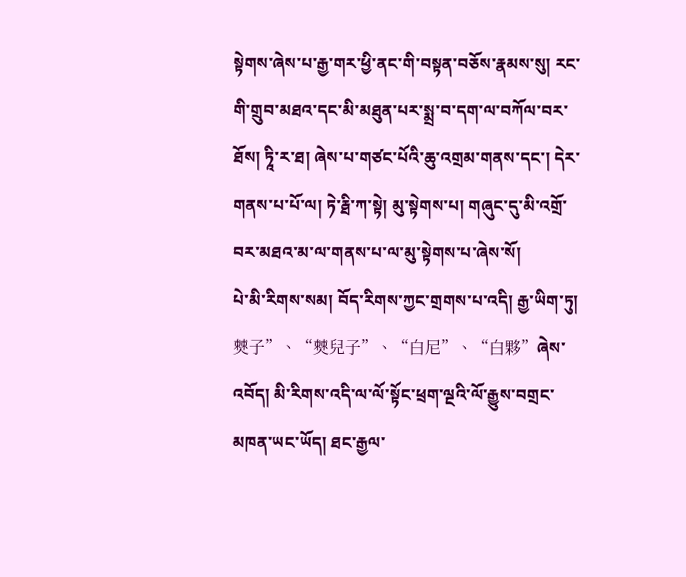སྟེགས་ཞེས་པ་རྒྱ་གར་ཕྱི་ནང་གི་བསྟན་བཅོས་རྣམས་སུ། རང་གི་གྲུབ་མཐའ་དང་མི་མཐུན་པར་སྨྲ་བ་དག་ལ་བཀོལ་བར་ཐོས། ཏཱི་ར་ཐ། ཞེས་པ་གཙང་པོའི་ཆུ་འགྲམ་གནས་དང་། དེར་གནས་པ་པོ་ལ། ཏེ་རྠི་ཀ་སྟེ། མུ་སྟེགས་པ། གཞུང་དུ་མི་འགྲོ་བར་མཐའ་མ་ལ་གནས་པ་ལ་མུ་སྟེགས་པ་ཞེས་སོ།
པེ་མི་རིགས་སམ། བོད་རིགས་ཀྱང་གྲགས་པ་འདི། རྒྱ་ཡིག་ཏུ། 僰子”、“僰兒子”、“白尼”、“白夥”ཞེས་འབོད། མི་རིགས་འདི་ལ་ལོ་སྟོང་ཕྲག་ལྔའི་ལོ་རྒྱུས་བགྲང་མཁན་ཡང་ཡོད། ཐང་རྒྱལ་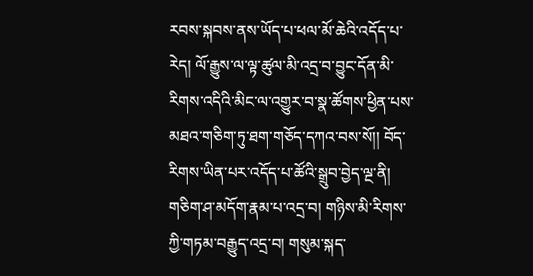རབས་སྐབས་ནས་ཡོད་པ་ཕལ་མོ་ཆེའི་འདོད་པ་རེད། ལོ་རྒྱུས་ལ་ལྟ་ཚུལ་མི་འདྲ་བ་བྱུང་དོན་མི་རིགས་འདིའི་མིང་ལ་འགྱུར་བ་སྣ་ཚོགས་ཕྱིན་པས་མཐའ་གཅིག་ཏུ་ཐག་གཅོད་དཀའ་བས་སོ།། བོད་རིགས་ཡིན་པར་འདོད་པ་ཚོའི་སྒྲུབ་བྱེད་ལྔ་ནི། གཅིག་ཤ་མདོག་རྣམ་པ་འདྲ་བ། གཉིས་མི་རིགས་ཀྱི་གཏམ་བརྒྱུད་འདྲ་བ། གསུམ་སྐད་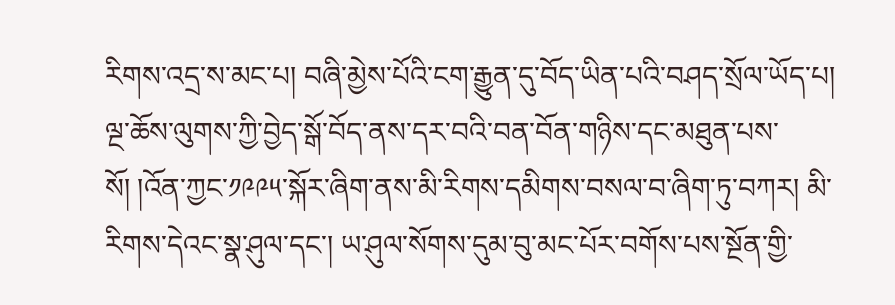རིགས་འདྲ་ས་མང་པ། བཞི་མྱེས་པོའི་ངག་རྒྱུན་དུ་བོད་ཡིན་པའི་བཤད་སྲོལ་ཡོད་པ། ལྔ་ཆོས་ལུགས་ཀྱི་བྱེད་སྒོ་བོད་ནས་དར་བའི་བན་བོན་གཉིས་དང་མཐུན་པས་སོ། །འོན་ཀྱང་༡༩༩༥་སྐོར་ཞིག་ནས་མི་རིགས་དམིགས་བསལ་བ་ཞིག་ཏུ་བཀར། མི་རིགས་དེའང་སྣ་ཤུལ་དང་། ཡ་ཤུལ་སོགས་དུམ་བུ་མང་པོར་བགོས་པས་སྔོན་གྱི་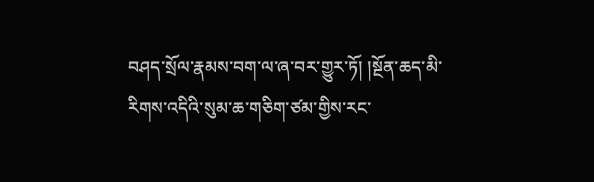བཤད་སྲོལ་རྣམས་བག་ལ་ཞ་བར་གྱུར་ཏོ། །སྔོན་ཆད་མི་རིགས་འདིའི་སུམ་ཆ་གཅིག་ཙམ་གྱིས་རང་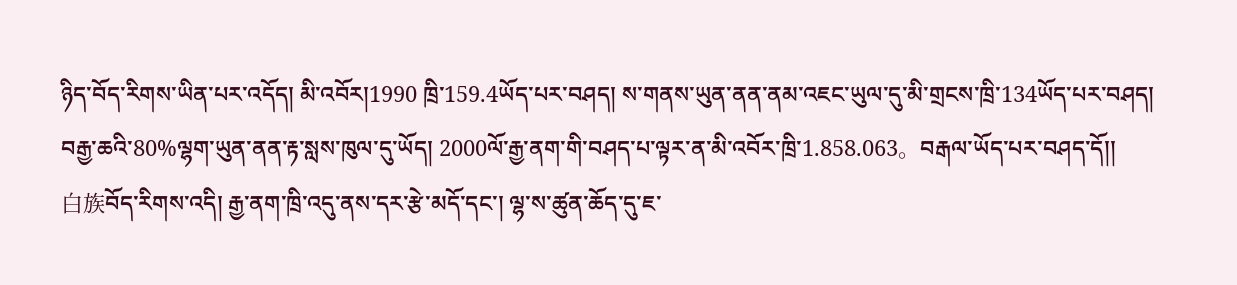ཉིད་བོད་རིགས་ཡིན་པར་འདོད། མི་འབོར།1990 ཁྲི་159.4ཡོད་པར་བཤད། ས་གནས་ཡུན་ནན་ནམ་འཇང་ཡུལ་དུ་མི་གྲངས་ཁྲི་134ཡོད་པར་བཤད། བརྒྱ་ཆའི་80%ལྷག་ཡུན་ནན་རྟ་སླས་ཁུལ་དུ་ཡོད། 2000ལོ་རྒྱ་ནག་གི་བཤད་པ་ལྟར་ན་མི་འབོར་ཁྲི་1.858.063。བརྒལ་ཡོད་པར་བཤད་དོ།།
白族བོད་རིགས་འདི། རྒྱ་ནག་ཁྲི་འདུ་ནས་དར་རྩེ་མདོ་དང་། ལྷ་ས་ཚུན་ཆོད་དུ་ཇ་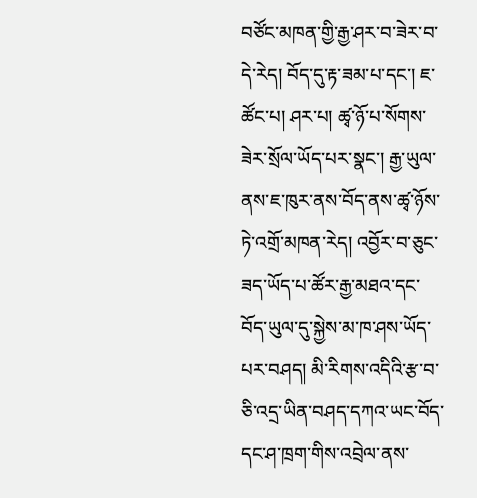བཙོང་མཁན་གྱི་རྒྱ་ཤར་བ་ཟེར་བ་དེ་རེད། བོད་དུ་རྟ་ཟམ་པ་དང་། ཇ་ཚོང་པ། ཤར་པ། ཚྭ་ཉོ་པ་སོགས་ཟེར་སྲོལ་ཡོད་པར་སྣང་། རྒྱ་ཡུལ་ནས་ཇ་ཁུར་ནས་བོད་ནས་ཚྭ་ཉོས་ཏེ་འགྲོ་མཁན་རེད། འབྱོར་བ་ཅུང་ཟད་ཡོད་པ་ཚོར་རྒྱ་མཐའ་དང་བོད་ཡུལ་དུ་སྐྱེས་མ་ཁ་ཤས་ཡོད་པར་བཤད། མི་རིགས་འདིའི་རྩ་བ་ཅི་འདྲ་ཡིན་བཤད་དཀའ་ཡང་བོད་དང་ཤ་ཁྲག་གིས་འབྲེལ་ནས་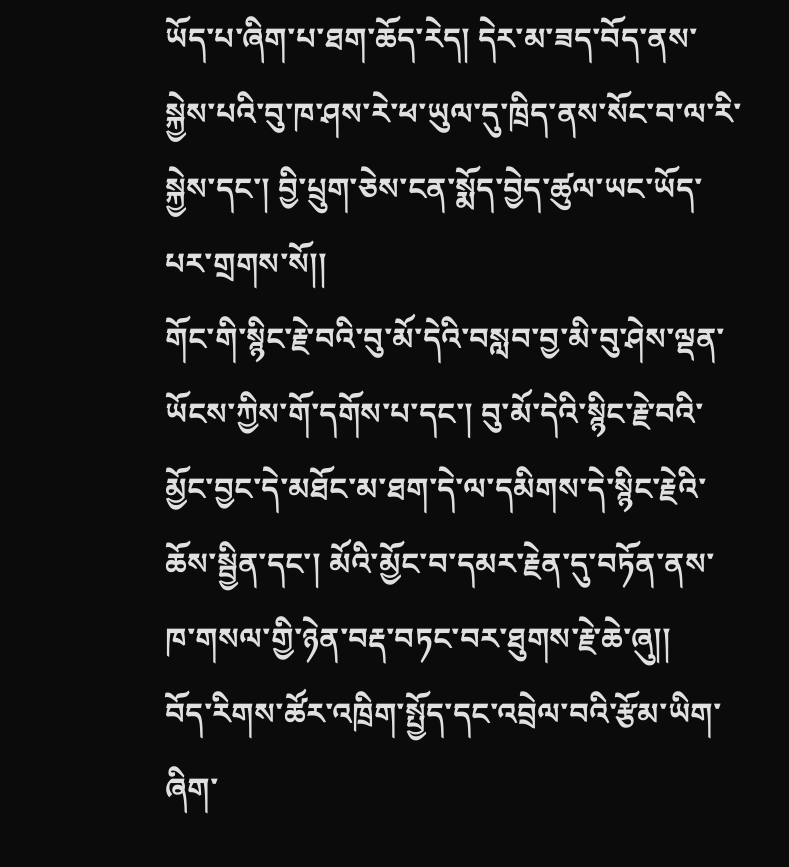ཡོད་པ་ཞིག་པ་ཐག་ཆོད་རེད། དེར་མ་ཟད་བོད་ནས་སྐྱེས་པའི་བུ་ཁ་ཤས་རེ་ཕ་ཡུལ་དུ་ཁྲིད་ནས་སོང་བ་ལ་རི་སྐྱེས་དང་། བྱི་པྲུག་ཅེས་ངན་སྨོད་བྱེད་ཚུལ་ཡང་ཡོད་པར་གྲགས་སོ།།
གོང་གི་སྙིང་རྗེ་བའི་བུ་མོ་དེའི་བསླབ་བྱ་མི་བུ་ཤེས་ལྡན་ཡོངས་ཀྱིས་གོ་དགོས་པ་དང་། བུ་མོ་དེའི་སྙིང་རྗེ་བའི་མྱོང་བྱང་དེ་མཐོང་མ་ཐག་དེ་ལ་དམིགས་དེ་སྙིང་རྗེའི་ཆོས་སྦྱིན་དང་། མོའི་མྱོང་བ་དམར་རྗེན་དུ་བཏོན་ནས་ཁ་གསལ་གྱི་ཉེན་བརྡ་བཏང་བར་ཐུགས་རྗེ་ཆེ་ཞུ།།
བོད་རིགས་ཚོར་འཁྲིག་སྤྱོད་དང་འབྲེལ་བའི་རྩོམ་ཡིག་ཞིག་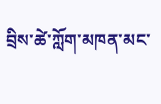བྲིས་ཚེ་ཀློག་མཁན་མང་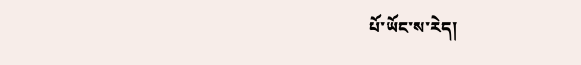པོ་ཡོང་ས་རེད།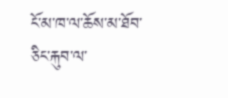ངོ་མ་ཁ་ལ་ཆོས་མ་ཐོབ་ཅིང་རྐུབ་ལ་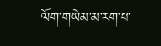ལོག་གཡེམ་མ་རག་པ་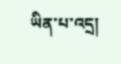ཡིན་པ་འདྲ།